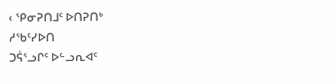‹ ᕿᓂᕈᑎᒧᑦ ᐅᑎᕈᑎᒃ
ᓱᖃᑦᓯᐅᑎ
ᑐᕌᕐᓗᒋᑦ ᐅᓪᓗᕆᐊᑦ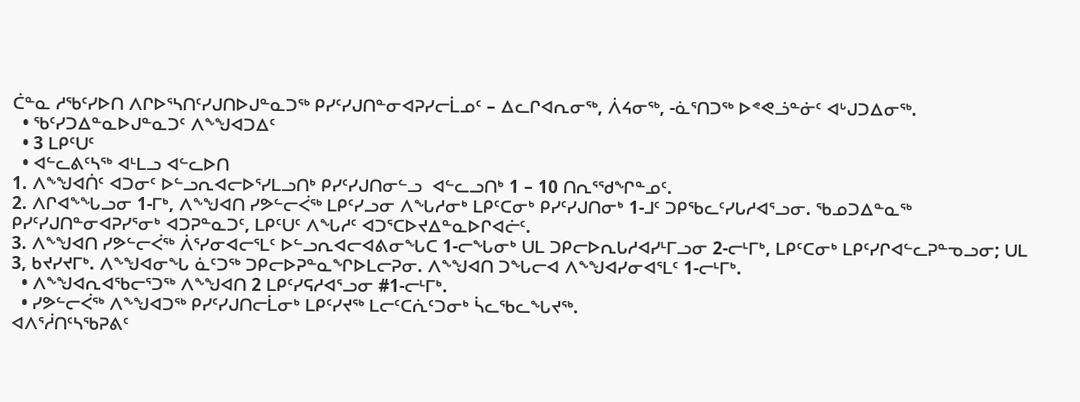ᑖᓐᓇ ᓱᖃᑦᓯᐅᑎ ᐱᒋᐅᕐᓴᑎᑦᓯᒍᑎᐅᒍᓐᓇᑐᖅ ᑭᓯᑦᓯᒍᑎᓐᓂᐊᕈᓯᓕᒫᓄᑦ – ᐃᓚᒋᐊᕆᓂᖅ, ᐲᔦᓂᖅ, -ᓈᕐᑎᑐᖅ ᐅᕝᕙᓘᓐᓃᑦ ᐊᒡᒍᑐᐃᓂᖅ.
  • ᖃᑦᓯᑐᐃᓐᓇᐅᒍᓐᓇᑐᑦ ᐱᖕᖑᐊᑐᐃᑦ
  • 3 ᒪᑭᑦᑌᑦ
  • ᐊᓪᓚᕕᑦᓴᖅ ᐊᒻᒪᓗ ᐊᓪᓚᐅᑎ
1. ᐱᖕᖑᐊᑏᑦ ᐊᑐᓂᑦ ᐅᓪᓗᕆᐊᓕᐅᕐᓯᒪᓗᑎᒃ ᑭᓯᑦᓯᒍᑎᓂᓪᓗ  ᐊᓪᓚᓗᑎᒃ 1 – 10 ᑎᕆᕐᖁᖏᓐᓄᑦ.
2. ᐱᒋᐊᖕᖓᓗᓂ 1-ᒥᒃ, ᐱᖕᖑᐊᑎ ᓯᕗᓪᓕᐹᖅ ᒪᑭᑦᓯᓗᓂ ᐱᖓᓱᓂᒃ ᒪᑭᑦᑕᓂᒃ ᑭᓯᑦᓯᒍᑎᓂᒃ 1-ᒧᑦ ᑐᑭᖃᓚᑦᓯᒐᓱᐊᕐᓗᓂ. ᖃᓄᑐᐃᓐᓇᖅ ᑭᓯᑦᓯᒍᑎᓐᓂᐊᕈᓯᕐᓂᒃ ᐊᑐᕈᓐᓇᑐᑦ, ᒪᑭᑦᑌᑦ ᐱᖓᓱᑦ ᐊᑐᕐᑕᐅᔪᐃᓐᓇᐅᒋᐊᓖᑦ.
3. ᐱᖕᖑᐊᑎ ᓯᕗᓪᓕᐹᖅ ᐲᕐᓯᓂᐊᓕᕐᒪᑦ ᐅᓪᓗᕆᐊᓕᐊᕕᓂᖓᑕ 1-ᓕᖓᓂᒃ ᑌᒪ ᑐᑭᓕᐅᕆᒐᓱᐊᓯᒻᒥᓗᓂ 2-ᓕᒻᒥᒃ, ᒪᑭᑦᑕᓂᒃ ᒪᑭᑦᓯᒋᐊᓪᓚᕈᓐᓀᓗᓂ; ᑌᒪ 3, ᑲᔪᓯᔪᒥᒃ. ᐱᖕᖑᐊᓂᖓ ᓈᑦᑐᖅ ᑐᑭᓕᐅᕈᓐᓇᖏᐅᒪᓕᕈᓂ. ᐱᖕᖑᐊᑎ ᑐᖓᓕᐊ ᐱᖕᖑᐊᓯᓂᐊᕐᒪᑦ 1-ᓕᒻᒥᒃ.
  • ᐱᖕᖑᐊᕆᐊᖃᓕᕐᑐᖅ ᐱᖕᖑᐊᑎ 2 ᒪᑭᑦᓯᕋᓱᐊᕐᓗᓂ #1-ᓕᒻᒥᒃ.
  • ᓯᕗᓪᓕᐹᖅ ᐱᖕᖑᐊᑐᖅ ᑭᓯᑦᓯᒍᑎᓕᒫᓂᒃ ᒪᑭᑦᓯᔪᖅ ᒪᓕᑦᑕᕇᑦᑐᓂᒃ ᓵᓚᖃᓚᖓᔪᖅ.
ᐊᐱᕐᓲᑎᑦᓴᖃᕈᕕᑦ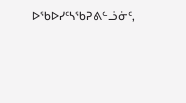ᐅᖃᐅᓯᑦᓴᖃᕈᕕᓪᓘᓃᑦ,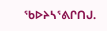ᖃᐅᔨᓴᕐᕕᒋᑎᒍ.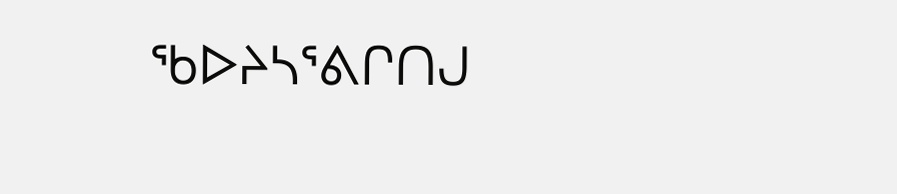ᖃᐅᔨᓴᕐᕕᒋᑎᒍ